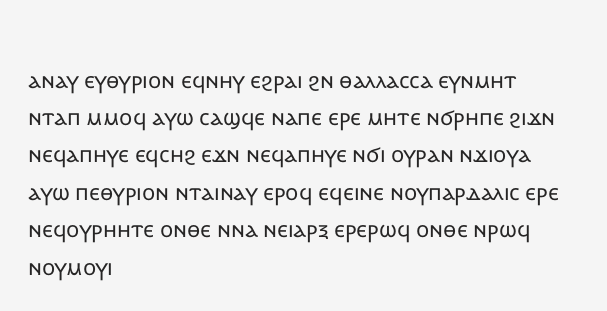ⲁⲛⲁⲩ ⲉⲩⲑⲩⲣⲓⲟⲛ ⲉϥⲛⲏⲩ ⲉϩⲣⲁⲓ ϩⲛ ⲑⲁⲗⲗⲁⲥⲥⲁ ⲉⲩⲛⲙⲏⲧ ⲛⲧⲁⲡ ⲙⲙⲟϥ ⲁⲩⲱ ⲥⲁϣϥⲉ ⲛⲁⲡⲉ ⲉⲣⲉ ⲙⲏⲧⲉ ⲛϭⲣⲏⲡⲉ ϩⲓϫⲛ ⲛⲉϥⲁⲡⲏⲩⲉ ⲉϥⲥⲏϩ ⲉϫⲛ ⲛⲉϥⲁⲡⲏⲩⲉ ⲛϭⲓ ⲟⲩⲣⲁⲛ ⲛϫⲓⲟⲩⲁ ⲁⲩⲱ ⲡⲉⲑⲩⲣⲓⲟⲛ ⲛⲧⲁⲓⲛⲁⲩ ⲉⲣⲟϥ ⲉϥⲉⲓⲛⲉ ⲛⲟⲩⲡⲁⲣⲇⲁⲗⲓⲥ ⲉⲣⲉ ⲛⲉϥⲟⲩⲣⲏⲏⲧⲉ ⲟⲛⲑⲉ ⲛⲛⲁ ⲛⲉⲓⲁⲣⲝ ⲉⲣⲉⲣⲱϥ ⲟⲛⲑⲉ ⲛⲣⲱϥ ⲛⲟⲩⲙⲟⲩⲓ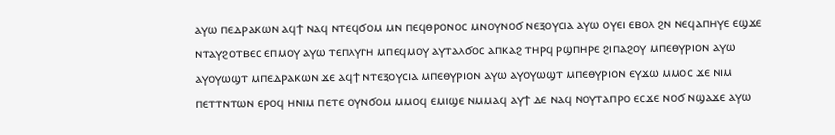ⲁⲩⲱ ⲡⲉⲇⲣⲁⲕⲱⲛ ⲁϥϯ ⲛⲁϥ ⲛⲧⲉϥϭⲟⲙ ⲙⲛ ⲡⲉϥⲑⲣⲟⲛⲟⲥ ⲙⲛⲟⲩⲛⲟϭ ⲛⲉⲝⲟⲩⲥⲓⲁ ⲁⲩⲱ ⲟⲩⲉⲓ ⲉⲃⲟⲗ ϩⲛ ⲛⲉϥⲁⲡⲏⲩⲉ ⲉϣϫⲉ ⲛⲧⲁⲩϩⲟⲧⲃⲉⲥ ⲉⲡⲙⲟⲩ ⲁⲩⲱ ⲧⲉⲡⲗⲩⲅⲏ ⲙⲡⲉϥⲙⲟⲩ ⲁⲩⲧⲁⲗϭⲟⲥ ⲁⲡⲕⲁϩ ⲧⲏⲣϥ ⲣϣⲡⲏⲣⲉ ϩⲓⲡⲁϩⲟⲩ ⲙⲡⲉⲑⲩⲣⲓⲟⲛ ⲁⲩⲱ ⲁⲩⲟⲩⲱϣⲧ ⲙⲡⲉⲇⲣⲁⲕⲱⲛ ϫⲉ ⲁϥϯ ⲛⲧⲉⲝⲟⲩⲥⲓⲁ ⲙⲡⲉⲑⲩⲣⲓⲟⲛ ⲁⲩⲱ ⲁⲩⲟⲩⲱϣⲧ ⲙⲡⲉⲑⲩⲣⲓⲟⲛ ⲉⲩϫⲱ ⲙⲙⲟⲥ ϫⲉ ⲛⲓⲙ ⲡⲉⲧⲧⲛⲧⲱⲛ ⲉⲣⲟϥ ⲏⲛⲓⲙ ⲡⲉⲧⲉ ⲟⲩⲛϭⲟⲙ ⲙⲙⲟϥ ⲉⲙⲓϣⲉ ⲛⲙⲙⲁϥ ⲁⲩϯ ⲇⲉ ⲛⲁϥ ⲛⲟⲩⲧⲁⲡⲣⲟ ⲉⲥϫⲉ ⲛⲟϭ ⲛϣⲁϫⲉ ⲁⲩⲱ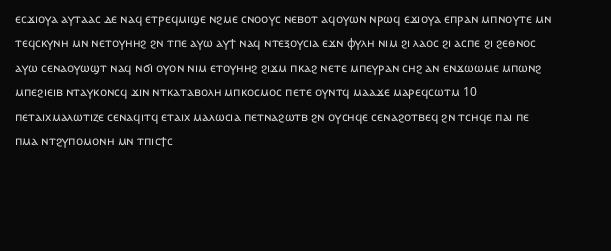ⲉⲥϫⲓⲟⲩⲁ ⲁⲩⲧⲁⲁⲥ ⲇⲉ ⲛⲁϥ ⲉⲧⲣⲉϥⲙⲓϣⲉ ⲛϩⲙⲉ ⲥⲛⲟⲟⲩⲥ ⲛⲉⲃⲟⲧ ⲁϥⲟⲩⲱⲛ ⲛⲣⲱϥ ⲉϫⲓⲟⲩⲁ ⲉⲡⲣⲁⲛ ⲙⲡⲛⲟⲩⲧⲉ ⲙⲛ ⲧⲉϥⲥⲕⲩⲛⲏ ⲙⲛ ⲛⲉⲧⲟⲩⲏⲏϩ ϩⲛ ⲧⲡⲉ ⲁⲩⲱ ⲁⲩϯ ⲛⲁϥ ⲛⲧⲉⲝⲟⲩⲥⲓⲁ ⲉϫⲛ ⲫⲩⲗⲏ ⲛⲓⲙ ϩⲓ ⲗⲁⲟⲥ ϩⲓ ⲁⲥⲡⲉ ϩⲓ ϩⲉⲑⲛⲟⲥ ⲁⲩⲱ ⲥⲉⲛⲁⲟⲩⲱϣⲧ ⲛⲁϥ ⲛϭⲓ ⲟⲩⲟⲛ ⲛⲓⲙ ⲉⲧⲟⲩⲏⲏϩ ϩⲓϫⲙ ⲡⲕⲁϩ ⲛⲉⲧⲉ ⲙⲡⲉⲩⲣⲁⲛ ⲥⲏϩ ⲁⲛ ⲉⲛϫⲱⲱⲙⲉ ⲙⲡⲱⲛϩ ⲙⲡⲉϩⲓⲉⲓⲃ ⲛⲧⲁⲩⲕⲟⲛⲥϥ ϫⲓⲛ ⲛⲧⲕⲁⲧⲁⲃⲟⲗⲏ ⲙⲡⲕⲟⲥⲙⲟⲥ ⲡⲉⲧⲉ ⲟⲩⲛⲧϥ ⲙⲁⲁϫⲉ ⲙⲁⲣⲉϥⲥⲱⲧⲙ 10 ⲡⲉⲧⲁⲓⲭⲙⲁⲗⲱⲧⲓⲍⲉ ⲥⲉⲛⲁϥⲓⲧϥ ⲉⲧⲁⲓⲭ ⲙⲁⲗⲱⲥⲓⲁ ⲡⲉⲧⲛⲁϩⲱⲧⲃ ϩⲛ ⲟⲩⲥⲏϥⲉ ⲥⲉⲛⲁϩⲟⲧⲃⲉϥ ϩⲛ ⲧⲥⲏϥⲉ ⲡⲁⲓ ⲡⲉ ⲡⲙⲁ ⲛⲧϩⲩⲡⲟⲙⲟⲛⲏ ⲙⲛ ⲧⲡⲓⲥϯⲥ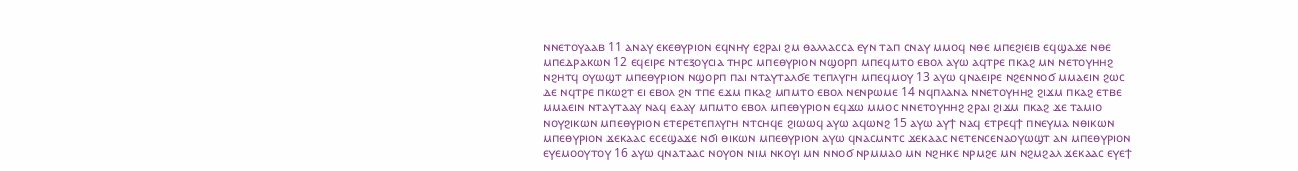ⲛⲛⲉⲧⲟⲩⲁⲁⲃ 11 ⲁⲛⲁⲩ ⲉⲕⲉⲑⲩⲣⲓⲟⲛ ⲉϥⲛⲏⲩ ⲉϩⲣⲁⲓ ϩⲙ ⲑⲁⲗⲗⲁⲥⲥⲁ ⲉⲩⲛ ⲧⲁⲡ ⲥⲛⲁⲩ ⲙⲙⲟϥ ⲛⲑⲉ ⲙⲡⲉϩⲓⲉⲓⲃ ⲉϥϣⲁϫⲉ ⲛⲑⲉ ⲙⲡⲉⲇⲣⲁⲕⲱⲛ 12 ⲉϥⲉⲓⲣⲉ ⲛⲧⲉⲝⲟⲩⲥⲓⲁ ⲧⲏⲣⲥ ⲙⲡⲉⲑⲩⲣⲓⲟⲛ ⲛϣⲟⲣⲡ ⲙⲡⲉϥⲙⲧⲟ ⲉⲃⲟⲗ ⲁⲩⲱ ⲁϥⲧⲣⲉ ⲡⲕⲁϩ ⲙⲛ ⲛⲉⲧⲟⲩⲏⲏϩ ⲛϩⲏⲧϥ ⲟⲩⲱϣⲧ ⲙⲡⲉⲑⲩⲣⲓⲟⲛ ⲛϣⲟⲣⲡ ⲡⲁⲓ ⲛⲧⲁⲩⲧⲁⲗϭⲉ ⲧⲉⲡⲗⲩⲅⲏ ⲙⲡⲉϥⲙⲟⲩ 13 ⲁⲩⲱ ϥⲛⲁⲉⲓⲣⲉ ⲛϩⲉⲛⲛⲟϭ ⲙⲙⲁⲉⲓⲛ ϩⲱⲥ ⲇⲉ ⲛϥⲧⲣⲉ ⲡⲕⲱϩⲧ ⲉⲓ ⲉⲃⲟⲗ ϩⲛ ⲧⲡⲉ ⲉϫⲙ ⲡⲕⲁϩ ⲙⲡⲙⲧⲟ ⲉⲃⲟⲗ ⲛⲉⲛⲣⲱⲙⲉ 14 ⲛϥⲡⲗⲁⲛⲁ ⲛⲛⲉⲧⲟⲩⲏⲏϩ ϩⲓϫⲙ ⲡⲕⲁϩ ⲉⲧⲃⲉ ⲙⲙⲁⲉⲓⲛ ⲛⲧⲁⲩⲧⲁⲁⲩ ⲛⲁϥ ⲉⲁⲁⲩ ⲙⲡⲙⲧⲟ ⲉⲃⲟⲗ ⲙⲡⲉⲑⲩⲣⲓⲟⲛ ⲉϥϫⲱ ⲙⲙⲟⲥ ⲛⲛⲉⲧⲟⲩⲏⲏϩ ϩⲣⲁⲓ ϩⲓϫⲙ ⲡⲕⲁϩ ϫⲉ ⲧⲁⲙⲓⲟ ⲛⲟⲩϩⲓⲕⲱⲛ ⲙⲡⲉⲑⲩⲣⲓⲟⲛ ⲉⲧⲉⲣⲉⲧⲉⲡⲗⲩⲅⲏ ⲛⲧⲥⲏϥⲉ ϩⲓⲱⲱϥ ⲁⲩⲱ ⲁϥⲱⲛϩ 15 ⲁⲩⲱ ⲁⲩϯ ⲛⲁϥ ⲉⲧⲣⲉϥϯ ⲡⲛⲉⲩⲙⲁ ⲛⲑⲓⲕⲱⲛ ⲙⲡⲉⲑⲩⲣⲓⲟⲛ ϫⲉⲕⲁⲁⲥ ⲉⲥⲉϣⲁϫⲉ ⲛϭⲓ ⲑⲓⲕⲱⲛ ⲙⲡⲉⲑⲩⲣⲓⲟⲛ ⲁⲩⲱ ϥⲛⲁⲥⲙⲛⲧⲥ ϫⲉⲕⲁⲁⲥ ⲛⲉⲧⲉⲛⲥⲉⲛⲁⲟⲩⲱϣⲧ ⲁⲛ ⲙⲡⲉⲑⲩⲣⲓⲟⲛ ⲉⲩⲉⲙⲟⲟⲩⲧⲟⲩ 16 ⲁⲩⲱ ϥⲛⲁⲧⲁⲁⲥ ⲛⲟⲩⲟⲛ ⲛⲓⲙ ⲛⲕⲟⲩⲓ ⲙⲛ ⲛⲛⲟϭ ⲛⲣⲙⲙⲁⲟ ⲙⲛ ⲛϩⲏⲕⲉ ⲛⲣⲙϩⲉ ⲙⲛ ⲛϩⲙϩⲁⲗ ϫⲉⲕⲁⲁⲥ ⲉⲩⲉϯ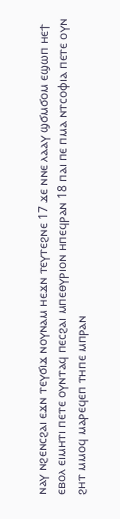ⲛⲁⲩ ⲛϩⲉⲛⲥϩⲁⲓ ⲉϫⲛ ⲧⲉⲩϭⲓϫ ⲛⲟⲩⲛⲁⲙ ⲏⲉϫⲛ ⲧⲉⲩⲧⲉϩⲛⲉ 17 ϫⲉ ⲛⲛⲉ ⲗⲁⲁⲩ ϣϭⲙϭⲟⲙ ⲉϣⲱⲡ ⲏⲉϯ ⲉⲃⲟⲗ ⲉⲓⲙⲏⲧⲓ ⲡⲉⲧⲉ ⲟⲩⲛⲧⲁϥ ⲡⲉⲥϩⲁⲓ ⲙⲡⲉⲑⲩⲣⲓⲟⲛ ⲏⲡⲉϥⲣⲁⲛ 18 ⲡⲁⲓ ⲡⲉ ⲡⲙⲁ ⲛⲧⲥⲟⲫⲓⲁ ⲡⲉⲧⲉ ⲟⲩⲛ ϩⲏⲧ ⲙⲙⲟϥ ⲙⲁⲣⲉϥⲉⲡ ⲧⲏⲡⲉ ⲙⲡⲣⲁⲛ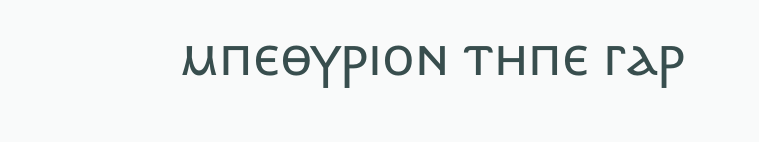ⲙⲡⲉⲑⲩⲣⲓⲟⲛ ⲧⲏⲡⲉ ⲅⲁⲣ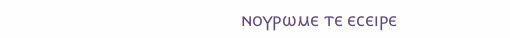ⲛⲟⲩⲣⲱⲙⲉ ⲧⲉ ⲉⲥⲉⲓⲣⲉ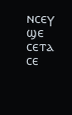ⲛⲥⲉⲩ ϣⲉ ⲥⲉⲧⲁ ⲥⲉ